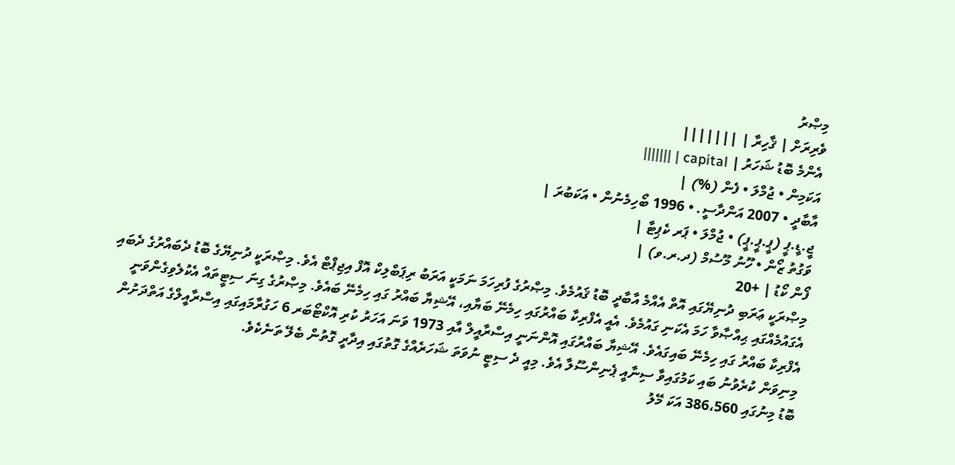މިޞްރު
ވެރިރަށް | ޤާހިރާ | |||||||
އެންމެ ބޮޑު ޝަހަރު | capital | |||||||
އަކަމިން • ޖުމްލަ • ފެން (%) |
އާބާދީ • 2007 އަންދާސީ. • 1996 ބޯހިމެނުން • އަކަބުރަ |
ޖީ.ޑީ.ޕީ (ޕީ.ޕީ.ޕީ) • ޖުމްލަ • ޕަރ ކެޕިޓާ |
ވަގުތު ޒޯން • ހޫނު މޫސުމް (ދ.ރ.ވ) |
ފޯން ކޯޑު | +20
މިޞްރަކީ ޢަރަބި ދުނިޔޭގައި އޮތް އެއްމެ އާބާދީ ބޮޑު ޤައުމެވެ. މިޞްރުގެ ފުރިހަމަ ނަމަކީ އަރަބު ރިޕަބްލިކް އޮފް އިޖިޕްޓް އެވެ. މިޞްރަކީ ދުނިޔޭގެ ބޮޑު ދެބައްރުގެ ދެބައި އެގައުމެއްގައި ޙިއްޞާވާ ހަމަ އެކަނި ގައުމެވެ. އެއީ އެފްރިކާ ބައްރުގައި ހިމެނޭ ބަޔާއި، އޭޝިޔާ ބައްރު ގައި ހިމެނޭ ބައެވެ. މިޞްރުގެ ގިނަ ސިޓީތައް އެކުލެވިގެންވަނީ އެފްރިކާ ބައްރު ގައި ހިމެނޭ ބައިގައެވެ. އޭޝިޔާ ބައްރުގައި އޮންނަނީ އިސްރާއީލް އާއި 1973 ވަނަ އަހަރު ކުރި އޮކްޓޯބަރ 6 ހަގުރާމައިގައި އިސްރާއީލްގެ އަތްދަށުން މިނިވަން ކުރެވުނު ބައި ކަމުގައިވާ ސިނާއީ ޕެނިންސޫލާ އެވެ. މިއީ ދެ ސިޓީ ނުވަތަ ޝަހަރެއްގެ ގޮތުގައި އިދާރީ ގޮތުން ބެލޭ ތަނެކެވެ.
ބޮޑު މިނުގައި 386،560 އަކަ މޭލު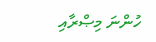ހުންނަ މިޞްރާއި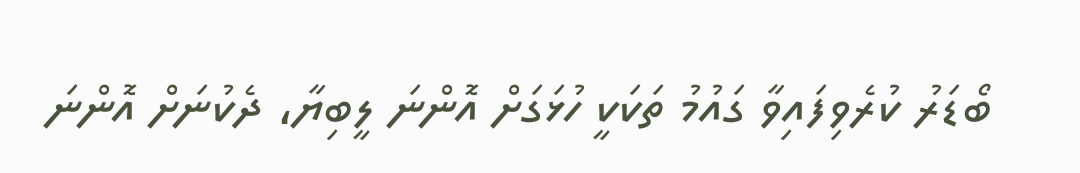ބޯޑަރު ކުރެވިފައިވާ ގައުމު ތަކަކީ ހުޅަގަށް އޮންނަ ލީބިޔާ، ދެކުނަށް އޮންނަ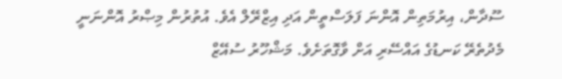ސޫދާން، އިރުމަތިން އޮންނަ ފަލަސްތީން އަދި އިޒްރޭލް އެވެ. އުތުރުން މިޞްރު އޮންނަނީ މެދުތެރޭ ކަނޑުގެ އައްސޭރި އަށް ވާގޮތަށެވެ. މަޝްހޫރު ސުއޭޒް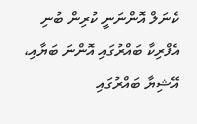ކެނަލް އޮންނަނީ ކުރިން ބުނި އެފްރިކާ ބައްރުގައި އޮންނަ ބަޔާއި، އޭޝިޔާ ބައްރުގައި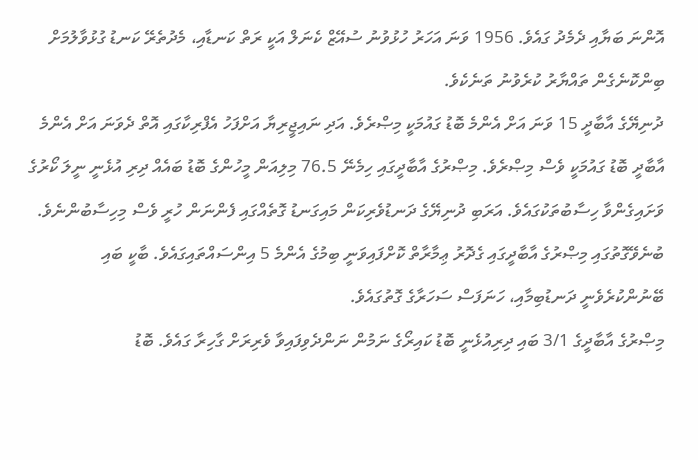އޮންނަ ބަޔާއި ދެމެދު ގައެވެ. 1956 ވަނަ އަހަރު ހުޅުވުނު ސުއޭޒް ކެނަލް އަކީ ރަތް ކަނޑާއި، މެދުތެރޭ ކަނޑު ގުޅުވާލުމަށް ބިންކޮނެގެން ތައްޔާރު ކުރެވުނު ތަނެކެވެ.
ދުނިޔޭގެ އާބާދީ 15 ވަނަ އަށް އެންމެ ބޮޑު ގައުމަކީ މިޞްރެވެ. އަދި ނައިޖީރިޔާ އަށްފަހު އެފްރިކާގައި އޮތް ދެވަނަ އަށް އެންމެ އާބާދީ ބޮޑު ގައުމަކީ ވެސް މިޞްރެވެ. މިޞްރުގެ އާބާދީގައި ހިމެނޭ 76.5 މިލިއަން މީހުންގެ ބޮޑު ބައެއް ދިރި އުޅެނީ ނީލަ ކޯރުގެ ވަށައިގެންވާ ހިސާބުތަކުގައެވެ. އަރަބި ދުނިޔޭގެ ދަނޑުވެރިކަން މައިގަނޑު ގޮތެއްގައި ފެންނަން ހުރީ ވެސް މިހިސާބުންނެވެ. ބުނެވޭގޮތުގައި މިޞްރުގެ އާބާދީގައި ގެދޮރު ޢިމާރާތް ކޮށްފައިވަނީ ބިމުގެ އެންމެ 5 އިންސައްތައިގައެވެ. ބާކީ ބައި ބޭނުންކުރެވެނީ ދަނޑުބިމާއި، ހަނަފަސް ސަހަރާގެ ގޮތުގައެވެ.
މިޞްރުގެ އާބާދީގެ 3/1 ބައި ދިރިއުޅެނީ ބޮޑު ކައިރޯގެ ނަމުން ނަންދެވިފައިވާ ވެރިރަށް ގާހިރާ ގައެވެ. ބޮޑު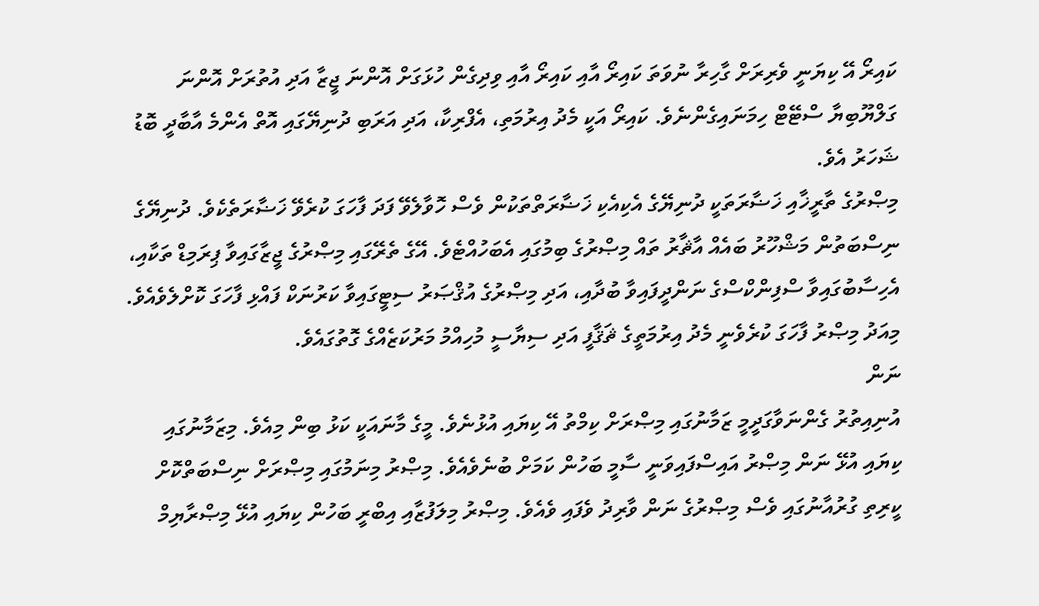ކައިރޯ އޭ ކިޔަނީ ވެރިރަށް ގާހިރާ ނުވަތަ ކައިރޯ އާއި ކައިރޯ އާއި ވިދިގެން ހުޅަގަށް އޮންނަ ޖީޒާ އަދި އުތުރަށް އޮންނަ ގަލްޔޫބިޔާ ސްޓޭޓް ހިމަނައިގެންނެވެ. ކައިރޯ އަކީ މެދު އިރުމަތި، އެފްރިކާ، އަދި އަރަބި ދުނިޔޭގައި އޮތް އެންމެ އާބާދީ ބޮޑު ޝަހަރު އެވެ.
މިޞްރުގެ ތާރީޚާއި ޚަޟާރަތަކީ ދުނިޔޭގެ އެކިއެކި ޚަޟާރަތްތަކުން ވެސް ހޮވާލެވޭ ފަދަ ފާހަގަ ކުރެވޭ ޚަޟާރަތެކެވެ. ދުނިޔޭގެ ނިސްބަތުން މަޝްހޫރު ބައެއް އާޘާރު ތައް މިޞްރުގެ ބިމުގައި އެބަހުއްޓެވެ. އޭގެ ތެރޭގައި މިޞްރުގެ ޖީޒާގައިވާ ޕިރަމިޑް ތަކާއި، އެހިސާބުގައިވާ ސްފިންކްސްގެ ނަންދީފައިވާ ބުދާއި، އަދި މިޞްރުގެ އުޤްޞަރު ސިޓީގައިވާ ކަރުނަކް ފައްޅި ފާހަގަ ކޮށްލެވެއެވެ. މިއަދު މިޞްރު ފާހަގަ ކުރެވެނީ މެދު އިރުމަތީގެ ޘަޤާފީ އަދި ސިޔާސީ މުހިއްމު މަރުކަޒެއްގެ ގޮތުގައެވެ.
ނަން
އުނިއިތުރު ގެންނަވާގަދީމީ ޒަމާނުގައި މިޞްރަށް ކިމްތު އޭ ކިޔައި އުޅުނެވެ. މީގެ މާނައަކީ ކަޅު ބިން މިއެވެ. މިޒަމާނުގައި ކިޔައި އުޅޭ ނަން މިޞްރު އައިސްފައިވަނީ ސާމީ ބަހުން ކަމަށް ބުނެވެއެވެ. މިޞްރު މިނަމުގައި މިޞްރަށް ނިސްބަތްކޮށް ކީރިތި ގުރުއާނުގައި ވެސް މިޞްރުގެ ނަން ވާރިދު ވެފައި ވެއެވެ. މިޞްރު މިލަފުޒާއި އިބްރީ ބަހުން ކިޔައި އުޅޭ މިޞްރާޔިމް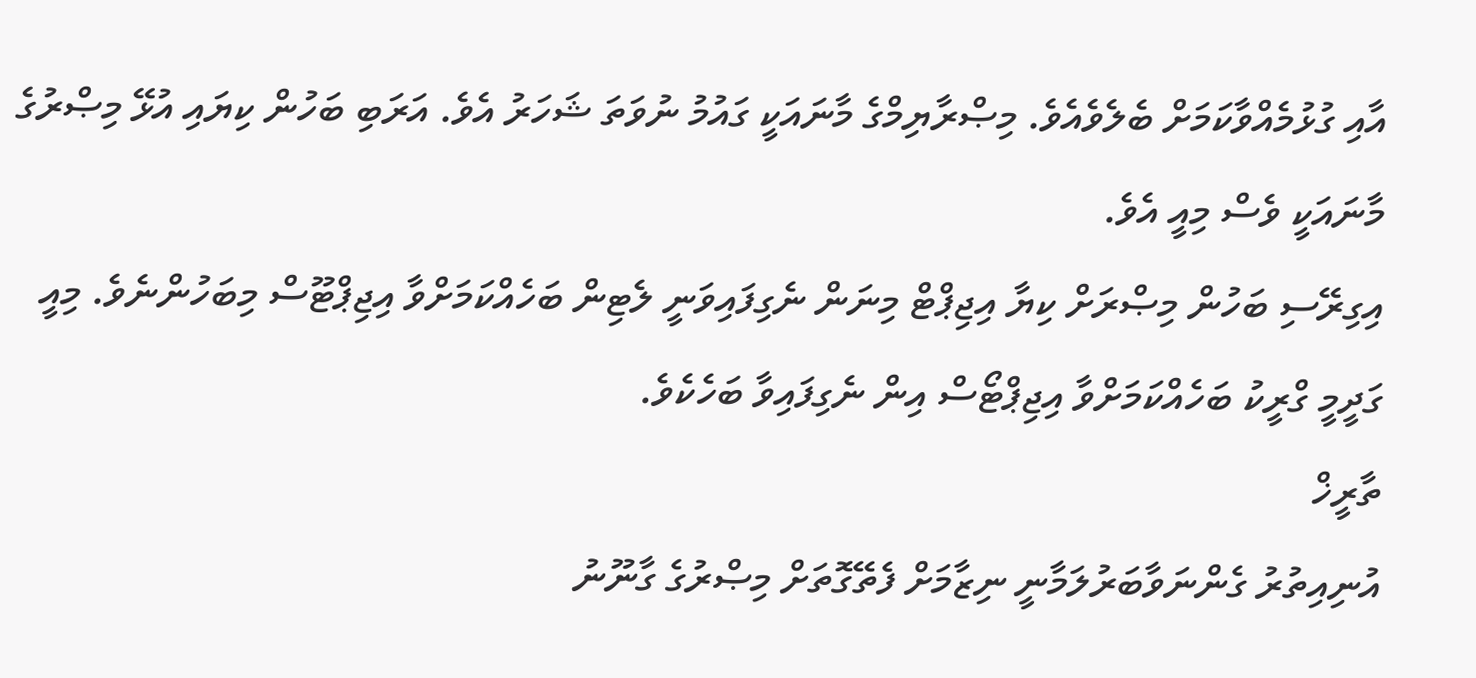އާއި ގުޅުމެއްވާކަމަށް ބެލެވެއެވެ. މިޞްރާޔިމްގެ މާނައަކީ ގައުމު ނުވަތަ ޝަހަރު އެވެ. އަރަބި ބަހުން ކިޔައި އުޅޭ މިޞްރުގެ މާނައަކީ ވެސް މިއީ އެވެ.
އިގިރޭސި ބަހުން މިޞްރަށް ކިޔާ އިޖިޕްޓް މިނަން ނެގިފައިވަނީ ލެޓިން ބަހެއްކަމަށްވާ އިޖިޕްޓޫސް މިބަހުންނެވެ. މިއީ ގަދީމީ ގްރީކު ބަހެއްކަމަށްވާ އިޖިޕްޓޯސް އިން ނެގިފައިވާ ބަހެކެވެ.
ތާރީޚް
އުނިއިތުރު ގެންނަވާބަރުލަމާނީ ނިޒާމަށް ފެތޭގޮތަށް މިޞްރުގެ ގާނޫނު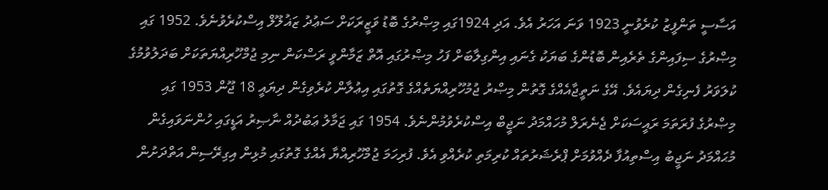އަސާސީ ތަންފީޒު ކުރެވުނީ 1923 ވަނަ އަހަރު އެވެ. އަދި 1924ގައި މިޞްރުގެ ބޮޑު ވަޒީރަކަށް ސަޢުދު ޒަޣުލޫލް އިސްކުރެވުނެވެ. 1952 ގައި މިޞްރުގެ ސިފައިންގެ ތެރެއިން ބޮޑުންގެ ބަޔަކު ގެނައި އިންގިލާބަށް ފަހު މިޞްރުގައި އޮތް ޒަމާންވީ ރަސްކަން ނިމި ޖުމްހޫރިއްޔަތަކަށް ބަދަލުވުމުގެ ކުލަވަރު ފެނިގެން ދިޔައެވެ. އޭގެ ނަތީޖާއެއްގެ ގޮތުން މިޞްރު ޖުމުހޫރިއްޔަތެއްގެ ގޮތުގައި އިޢުލާން ކުރެވިގެން ދިޔައީ 18 ޖޫން 1953 ގައި މިޞްރުގެ ފުރަތަމަ ރައީސަކަށް ޖެނެރަލް މުހައްމަދު ނަޖީބް އިސްކުރެވުމުންނެވެ. 1954 ގައި ޖަމާލު ޢަބުދުއް ނާޞިރު އަޑީގައި ހުންނަވައިގެން މުޙައްމަދު ނަޖީބު އިސްތިއުފާ ދެއްވުމަށް ޕްރެޝަރުތައް ކުރިމަތި ކުރެއްވި އެވެ. ފުރިހަމަ ޖުމްހޫރިއްޔާ އެއްގެ ގޮތުގައި މުޅިން އިގިރޭސިން އަތްދަށުން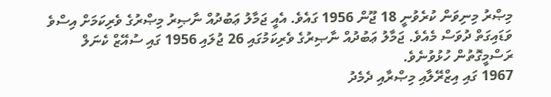މިޞްރު މިނިވަން ކުރެވުނީ 18 ޖޫން 1956 ގައެވެ. އެއީ ޖަމާލު ޢަބުދުއް ނާޞިރު މިޞްރުގެ ވެރިކަމަށް އިސްވެ ވަޑައިގަތް ދުވަސް މެއެވެ. ޖަމާލު ޢަބުދުއް ނާޞިރުގެ ވެރިކަމުގައި 26 ޖުލައި 1956 ގައި ސުއޭޒް ކެނަލް ރަސްމީގޮތުން ހުޅުވުނެވެ.
1967 ގައި އިޒްރޭލާއި މިޞްރާއި ދެމެދު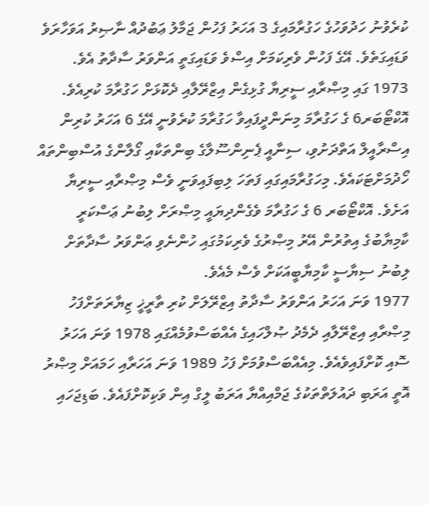ކުރެވުނު ހަދުވަހުގެ ހަގުރާމައިގެ 3 އަހަރު ފަހުން ޖަމާލު ޢަބުދުއް ނާޞިރު އަވަހާރަވެ ވަޑައިގަތެވެ. އޭގެ ފަހުން ވެރިކަމަށް އިސްވެ ވަޑައިގަތީ އަންވަރު ސާދާތު އެވެ.
1973 ގައި މިޞްރާއި ސީރިޔާ ގުޅިގެން އިޒްރޭލާއި ދެކޮޅަށް ހަގުރާމަ ކުރިއެވެ. އޮކްޓޯބަރ6 ގެ ހަގުރާމަ މިނަންދީފައިވާ ހަގުރާމަ ކުރެވުނީ އޭގެ 6 އަހަރު ކުރިން އިސްރާއީލް އަތްދަށުވި، ސިނާއީ ޕެނިންސޫލާގެ ބިންތަކާއި ގޯލާންގެ އުސްބިންތައް ހޯދުމަށްޓަކައެވެ. މިހަގުރާމައިގައި ފަތަހަ ލިބިފައިވަނީ ވެސް މިޞްރާއި ސީރިޔާ އަށެވެ. އޮކްޓޯބަރ 6 ގެ ހަގުރާމަ ވެގެންދިޔައީ މިޞްރަށް ލިބުނު ޢަސްކަރީ ކާމިޔާބުގެ އިތުރުން އޭރު މިޞްރުގެ ވެރިކަމުގައި ހުންނެވި ޢަންވަރު ސާދާތަށް ލިބުނު ސިޔާސީ ކާމިޔާބީއަކަށް ވެސް މެއެވެ.
1977 ވަނަ އަހަރު އަންވަރު ސާދާތު އިޒްރޭލަށް ކުރި ތާރީޚީ ޒިޔާރަތަށްފަހު މިޞްރާއި އިޒްރޭލާއި ދެމެދު ޞުލްހައިގެ އެއްބަސްވުމެއްގައި 1978 ވަނަ އަހަރު ސޮއި ކޮށްފައިވެއެވެ. މިއެއްބަސްވުމަށް ފަހު 1989 ވަނަ އަހަރާއި ހަމައަށް މިޞްރު އޮތީ އަރަބި ދައުލަތްތަކުގެ ޖަމްއިއްޔާ އަރަބު ލީގް އިން ވަކިކޮށްފައެވެ. ބަޑިޖަހައި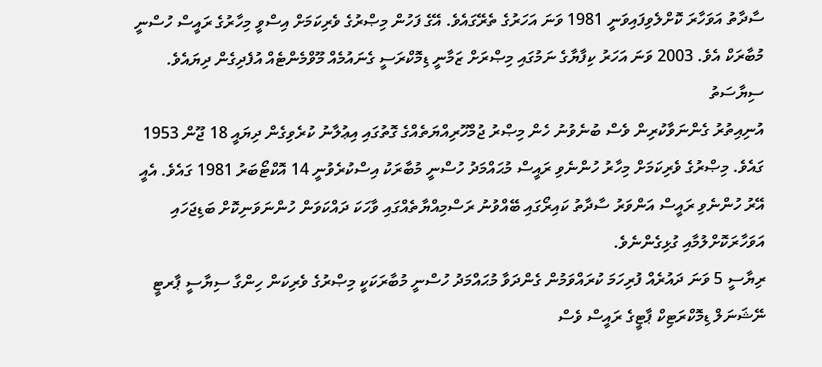ސާދާތު އަވަހާރަ ކޮށްލެވިފައިވަނީ 1981 ވަނަ އަހަރުގެ ތެރޭގައެވެ. އޭގެ ފަހުން މިޞްރުގެ ވެރިކަމަށް އިސްވީ މިހާރުގެ ރައީސް ހުސްނީ މުބާރަކް އެވެ. 2003 ވަނަ އަހަރު ކިފާޔާގެ ނަމުގައި މިޞްރަށް ޒަމާނީ ޑިމޮކްރަސީ ގެނައުމެއް މޫވްމެންޓެއް އުފެދިގެން ދިޔައެވެ.
ސިޔާސަތު
އުނިއިތުރު ގެންނަވާކުރިން ވެސް ބުނެވުނު ހެން މިޞްރު ޖުމްހޫރިއްޔަތެއްގެ ގޮތުގައި އިޢުލާނު ކުރެވިގެން ދިޔައީ 18 ޖޫން 1953 ގައެވެ. މިޞްރުގެ ވެރިކަމަށް މިހާރު ހުންނެވި ރައީސް މުޙައްމަދު ހުސްނީ މުބާރަކު އިސްކުރެވުނީ 14 އޮކްޓޯބަރު 1981 ގައެވެ. އެއީ އޭރު ހުންނެވި ރައީސް އަންވަރު ސާދާތު ކައިރޯގައި ބޭއްވުނު ރަސްމިއްޔާތެއްގައި ވާހަކަ ދައްކަވަން ހުންނަވަނިކޮށް ބަޑިޖަހައި އަވަހާރަކޮށްލުމާއި ގުޅިގެންނެވެ.
ރިޔާސީ 5 ވަނަ ދައުރެއް ފުރިހަމަ ކުރައްވަމުން ގެންދަވާ މުޙައްމަދު ހުސްނީ މުބާރަކަކީ މިޞްރުގެ ވެރިކަން ހިންގާ ސިޔާސީ ޕާރޓީ ނޭޝަނަލް ޑިމޮކްރަޓިކް ޕާޓީގެ ރައީސް ވެސް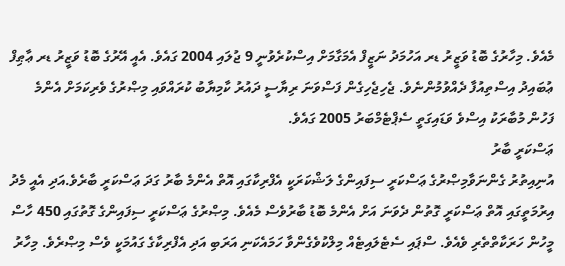މެއެވެ. މިހާރުގެ ބޮޑު ވަޒީރު ޑރ އަހުމަދު ނަޒީފް އެމަގާމަށް އިސްކުރެވުނީ 9 ޖުލައި 2004 ގައެވެ. އެއީ އޭރުގެ ބޮޑު ވަޒީރު ޑރ ޢާޠިފް ޢުބައިދު އިސްތިއުފާ ދެއްވުމުންނެވެ. ޖެހިޖެހިގެން ފަސްވަނަ ރިޔާސީ ދައުރު ކާމިޔާބު ކުރައްވައި މިޞްރުގެ ވެރިކަމަށް އެންމެ ފަހުން މުބާރަކު އިސްވެ ވަޑައިގަތީ ސެޕްޓެމްބަރު 2005 ގައެވެ.
ޢަސްކަރީ ބާރު
އުނިއިތުރު ގެންނަވާމިޞްރުގެ ޢަސްކަރީ ސިފައިންގެ ލަޝްކަރަކީ އެފްރިކާގައި އޮތް އެންމެ ބާރު ގަދަ ޢަސްކަރީ ބާރެވެ.އަދި އެއީ މެދު އިރުމަތީގައި އޮތް ޢަސްކަރީ ގޮތުން ދެވަނަ އަށް އެންމެ ބޮޑު ބާރުވެސް މެއެވެ. މިޞްރުގެ ޢަސްކަރީ ސިފައިންގެ ގޮތުގައި 450 ހާސް މީހުން ހަރަކާތްތެރި ވެއެވެ. ސްޕައި ސެޓެލައިޓެއް މިލްކުވެގެންވާ ހަމައެކަނި އަރަބި އަދި އެފްރިކާގެ ގައުމަކީ ވެސް މިޞްރެވެ. މިހާރު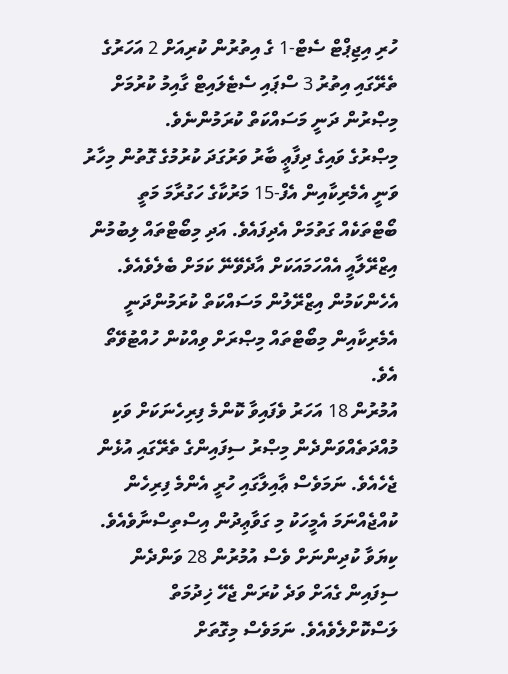ހުރި އިޖިޕްޓް ސެޓް-1 ގެ އިތުރުން ކުރިއަށް 2 އަހަރުގެ ތެރޭގައި އިތުރު 3 ސްޕައި ސެޓެލައިޓް ގާއިމު ކުރުމަށް މިޞްރުން ދަނީ މަސައްކަތް ކުރަމުންނެވެ.
މިޞްރުގެ ވައިގެ ދިފާޢީ ބާރު ވަރުގަދަ ކުރުމުގެ ގޮތުން މިހާރު ވަނީ އެމެރިކާއިން އެފް-15 މަރުކާގެ ހަގުރާމަ މަތީ ބޯޓްތަކެއް ގަތުމަށް އެދިފައެވެ. އަދި މިބޯޓްތައް ލިބުމުން އިޒްރޭލާއީ އެއްހަމައަކަށް އާދެވޭނޭ ކަމަށް ބެލެވެއެވެ. އެހެންކަމުން އިޒްރޭލުން މަސައްކަތް ކުރަމުންދަނީ އެމެރިކާއިން މިބޯޓްތައް މިޞްރަށް ވިއްކުން ހުއްޓުވޭތޯ އެވެ.
އުމުރުން 18 އަހަރު ވެފައިވާ ކޮންމެ ފިރިހެނަކަށް ވަކި މުއްދަތެއްވަންދެން މިޞްރު ސިފައިންގެ ތެރޭގައި އުޅެން ޖެހެއެވެ. ނަމަވެސް ޢާއިލާގައި ހުރީ އެންމެ ފިރިހެން ކުއްޖެއްނަމަ އެމީހަކު މި ގަވާޢިދުން އިސްތިސްނާވެއެވެ. ކިޔަވާ ކުދިންނަށް ވެސް އުމުރުން 28 ވަންދެން ސިފައިން ގެއަށް ވަދެ ކުރަން ޖެހޭ ޚިދުމަތް ލަސްކޮށްލެވެއެވެ. ނަމަވެސް މިގޮތަށް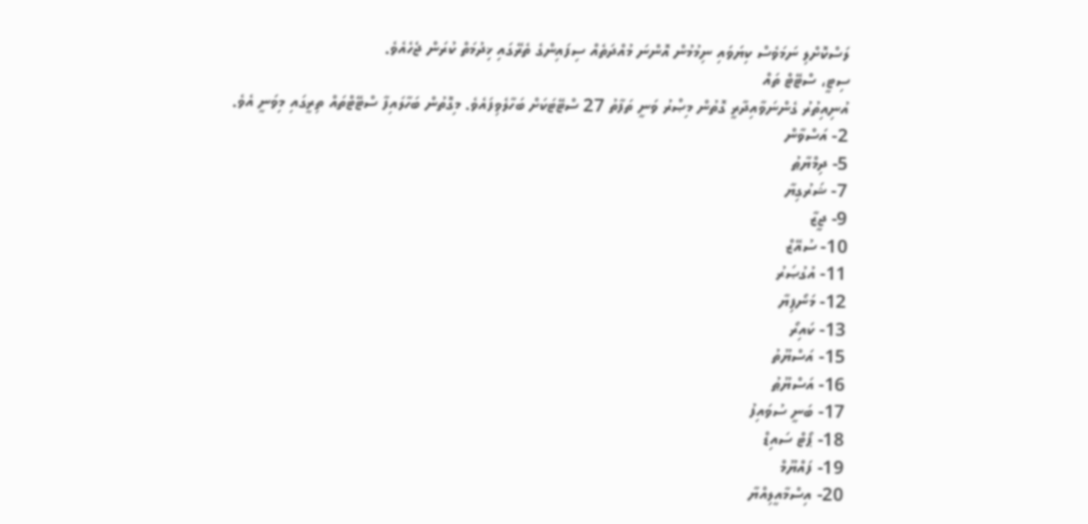ލަސްކޮށްލި ނަމަވެސް ކިޔަވައި ނިމުމުން އޮންނަ މުއްދަތެއް ސިފައިންގެ ތެރޭގައި ޚިދުމަތް ކުރަން ޖެހެއެވެ.
ސިޓީ، ސްޓޭޓް ތައް
އުނިއިތުރު ގެންނަވާއިދާރީ ގޮތުން މިޞްރު ވަނީ ތަފާތު 27 ސްޓޭޓަކަށް ބަހާލެވިފައެވެ. މިގޮތުން ބަހާލައިފާ ސްޓޭޓްތައް ތިރީގައި މިވަނީ އެވެ.
2- އަސްވާން
5- ދިމްޔާޠު
7- ޝަރުގިޔާ
9- ޖީޒާ
10- ސުއޭޒް
11- އުގުޞަރު
12- މަނޯފިޔާ
13- ކައިރޯ
15- އަސްޔޫތު
16- އަސްޔޫޠު
17- ބަނީ ސުވައިފު
18- ޕޯޓް ސައިޑް
19- ފައްޔޫމް
20- އިސްމާއީލިއްޔާ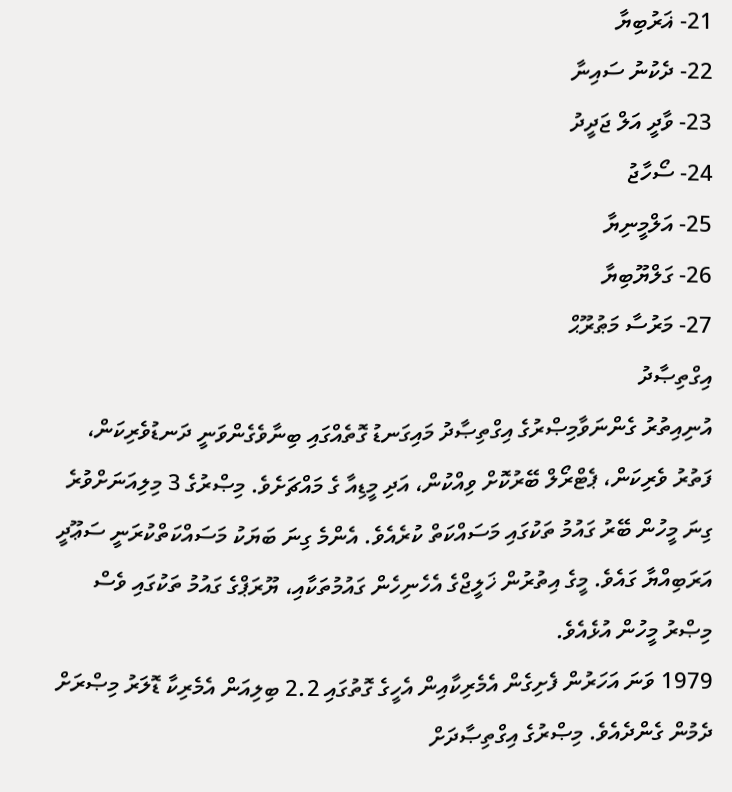21- ޣަރުބިޔާ
22- ދެކުނު ސައިނާ
23- ވާދީ އަލް ޖަދީދު
24- ސޯހާޖު
25- އަލްމީނިޔާ
26- ގަލްޔޫބިޔާ
27- މަރުސާ މަޠުރޫޙް
އިގްތިޞާދު
އުނިއިތުރު ގެންނަވާމިޞްރުގެ އިގްތިޞާދު މައިގަނޑު ގޮތެއްގައި ބިނާވެގެންވަނީ ދަނޑުވެރިކަން، ފަތުރު ވެރިކަން، ޕެޓްރޯލް ބޭރުކޮށް ވިއްކުން، އަދި މީޑިއާ ގެ މައްޗަށެވެ. މިޞްރުގެ 3 މިލިއަނަށްވުރެ ގިނަ މީހުން ބޭރު ގައުމު ތަކުގައި މަސައްކަތް ކުރެއެވެ. އެންމެ ގިނަ ބަޔަކު މަސައްކަތްކުރަނީ ސަޢޫދީ އަރަބިއްޔާ ގައެވެ. މީގެ އިތުރުން ޚަލީޖްގެ އެހެނިހެން ގައުމުތަކާއި، ޔޫރަޕްގެ ގައުމު ތަކުގައި ވެސް މިޞްރު މީހުން އުޅެއެވެ.
1979 ވަނަ އަހަރުން ފެށިގެން އެމެރިކާއިން އެހީގެ ގޮތުގައި 2.2 ބިލިއަން އެމެރިކާ ޑޮލަރު މިޞްރަށް ދެމުން ގެންދެއެވެ. މިޞްރުގެ އިގްތިޞާދަށް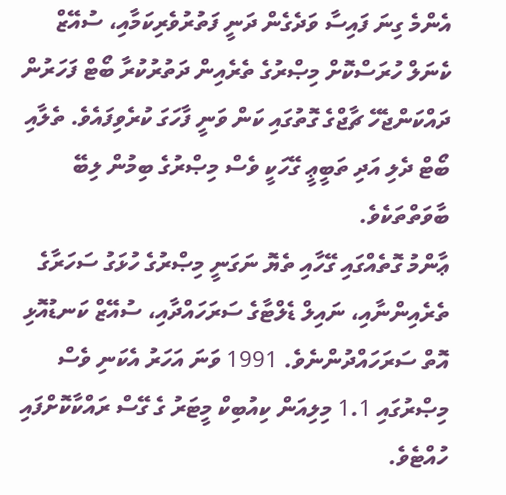އެންމެ ގިނަ ފައިސާ ވަދެގެން ދަނީ ފަތުރުވެރިކަމާއި، ސުއޭޒް ކެނަލް ހުރަސްކޮށް މިޞްރުގެ ތެރެއިން ދަތުރުކުރާ ބޯޓް ފަހަރުން ދައްކަންޖެހޭ ޗާޖްގެ ގޮތުގައި ކަން ވަނީ ފާހަގަ ކުރެވިފައެވެ. ތެލާއި ބޯޓް ދެލި އަދި ތަބީޢީ ގޭހަކީ ވެސް މިޞްރުގެ ބިމުން ލިބޭ ބާވަތްތަކެވެ.
ޢާންމު ގޮތެއްގައި ގޭހާއި ތެޔޮ ނަގަނީ މިޞްރުގެ ހުޅަގު ސަހަރާގެ ތެރެއިންނާއި، ނައިލް ޑެލްޓާގެ ސަރަހައްދާއި، ސުއޭޒް ކަނޑުއޮޅި އޮތް ސަރަހައްދުންނެވެ. 1991 ވަނަ އަހަރު އެކަނި ވެސް މިޞްރުގައި 1.1 މިލިއަން ކިއުބިކް މީޓަރު ގެ ގޭސް ރައްކާކޮށްފައި ހުއްޓެވެ.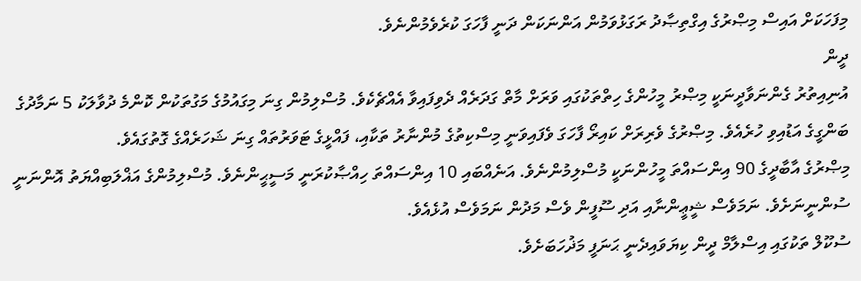މިފަހަކަށް އައިސް މިޞްރުގެ އިގްތިޞާދު ރަގަޅުވަމުން އަންނަކަން ދަނީ ފާހަގަ ކުރެވެމުންނެވެ.
ދީން
އުނިއިތުރު ގެންނަވާދީނަކީ މިޞްރު މީހުންގެ ހިތްތަކުގައި ވަރަށް މާތް ގަދަރެއް ދެވިފައިވާ އެއްޗެކެވެ. މުސްލިމުން ގިނަ މިގައުމުގެ މަގުތަކުން ކޮންމެ ދުވާލަކު 5 ނަމާދުގެ ބަންގީގެ އަޑުއިވި ހުރެއެވެ. މިޞްރުގެ ވެރިރަށް ކައިރޯ ފާހަގަ ވެފައިވަނީ މިސްކިތުގެ މުންނާރު ތަކާއި، ފައްޅީގެ ޓަވަރުތައް ގިނަ ޝަހަރެއްގެ ގޮތުގައެވެ.
މިޞްރުގެ އާބާދީގެ 90 އިންސައްތަ މީހުންނަކީ މުސްލިމުންނެވެ. އަނެއްބައި 10 އިންސައްތަ ހިއްޞާކުރަނީ މަސީޙީންނެވެ. މުސްލިމުންގެ އަޣްލަބިއްޔަތު އޮންނަނީ ސުންނީނަށެވެ. ނަމަވެސް ޝީޢީންނާއި އަދި ސޫފީން ވެސް މަދުން ނަމަވެސް އުޅެއެވެ.
ސުކޫލް ތަކުގައި އިސްލާމް ދީން ކިޔަވައިދެނީ ޙަނަފީ މަޛުހަބަށެވެ.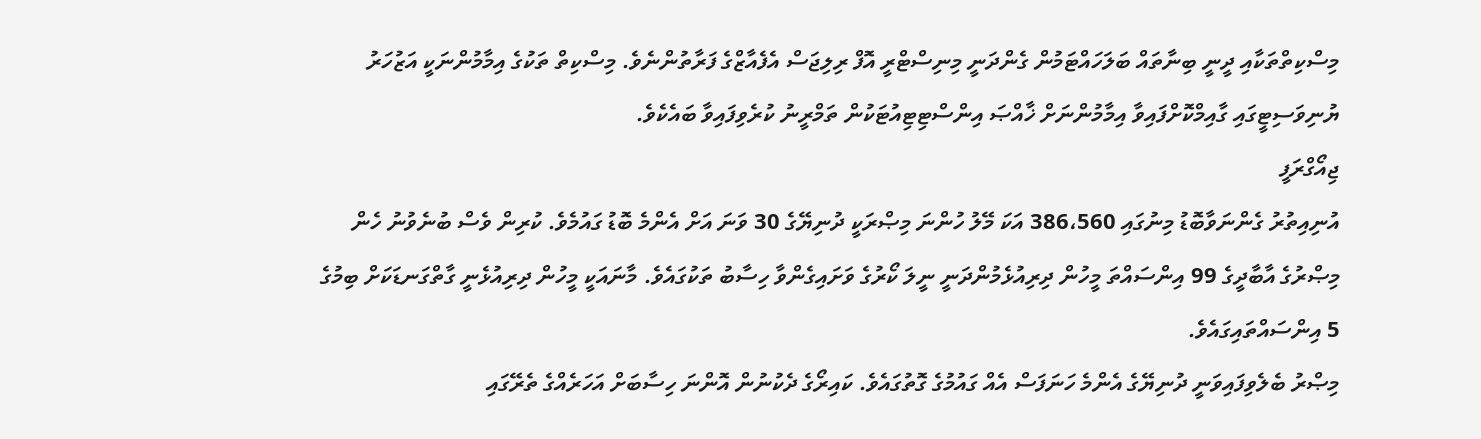މިސްކިތްތަކާއި ދީނީ ބިނާތައް ބަލަހައްޓަމުން ގެންދަނީ މިނިސްޓްރީ އޮފް ރިލިޖަސް އެފެއާޒްގެ ފަރާތުންނެވެ. މިސްކިތް ތަކުގެ އިމާމުންނަކީ އަޒުހަރު ޔުނިވަސިޓީގައި ގާއިމްކޮށްފައިވާ އިމާމުންނަށް ޚާއްޞަ އިންސްޓިޓިއުޓަކުން ތަމްރީނު ކުރެވިފައިވާ ބައެކެވެ.
ޖިއޯގްރަފީ
އުނިއިތުރު ގެންނަވާބޮޑު މިނުގައި 386،560 އަކަ މޭލު ހުންނަ މިޞްރަކީ ދުނިޔޭގެ 30 ވަނަ އަށް އެންމެ ބޮޑު ގައުމެވެ. ކުރިން ވެސް ބުނެވުނު ހެން މިޞްރުގެ އާބާދީގެ 99 އިންސައްތަ މީހުން ދިރިއުޅެމުންދަނީ ނީލަ ކޯރުގެ ވަށައިގެންވާ ހިސާބު ތަކުގައެވެ. މާނައަކީ މީހުން ދިރިއުޅެނީ ގާތްގަނޑަކަށް ބިމުގެ 5 އިންސައްތައިގައެވެ.
މިޞްރު ބެލެވިފައިވަނީ ދުނިޔޭގެ އެންމެ ހަނަފަސް އެއް ގައުމުގެ ގޮތުގައެވެ. ކައިރޯގެ ދެކުނުން އޮންނަ ހިސާބަށް އަހަރެއްގެ ތެރޭގައި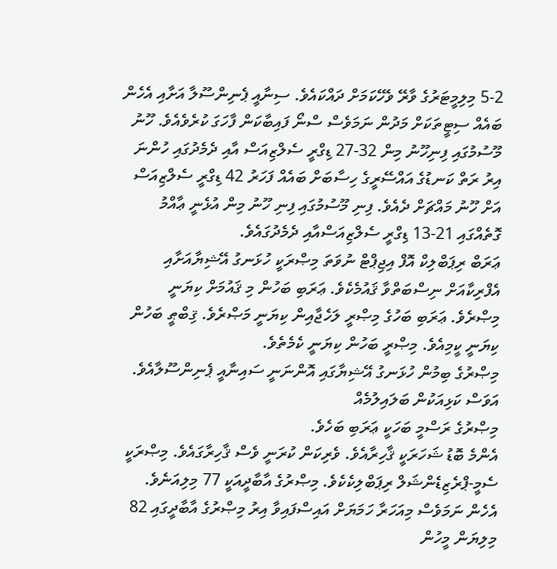5-2 މިލިމީޓަރުގެ ވާރޭ ވެހޭކަމަށް ދައްކައެވެ. ސިނާއީ ޕެނިންސޫލާ އަށާއި އެހެން ބައެއް ސިޓީތަކަށް މަދުން ނަމަވެސް ސްނޯ ފައިބާކަން ފާހަގަ ކުރެވެއެވެ. ހޫނު މޫސުމުގައި ފިނިހޫނު މިން 32-27 ޑިގްރީ ސެލްޒިއަސް އާއި ދެމެދުގައި ހުންނަ އިރު ރަތް ކަނޑުގެ އައްސޭރީގެ ހިސާބަށް ބައެއް ފަހަރު 42 ޑިގްރީ ސެލްޒިއަސް އަށް ހޫނު މައްޗަށް ދެއެވެ. ފިނި މޫސުމުގައި ފިނި ހޫނު މިން އުޅެނީ ޢާއްމު ގޮތެއްގައި 21-13 ޑިގްރީ ސެލްޒިއަސްއާއި ދެމެދުގައެވެ.
ޢަރަބް ރިޕަބްލިކް އޮފް އިޖިޕްޓް ނުވަތަ މިޞްރަކީ ހުޅަނގު އޭޝިޔާއަށާއި އެފްރިކާއަށް ނިސްބަތްވާ ޤައުމެކެވެ. ޢަރަބި ބަހުން މި ޤައުމަށް ކިޔަނީ މިޞްރެވެ. ޢަރަބި ބަހުގެ މިޞްރީ ލަހެޖާއިން ކިޔަނީ މަޞްރެވެ. ޤިބްޠީ ބަހުން ކިޔަނީ ކީމިއެވެ. މިޞްރީ ބަހުން ކިޔަނީ ކެމެތެވެ.
މިޞްރުގެ ބިމުން ހުޅަނގު އޭޝިޔާގައި އޮންނަނީ ސައިނާއީ ޕެނިންސޫލާއެވެ.
އަވަސް ކަޅިއަކުން ބަލައިލުމެއް
މިޞްރުގެ ރަސްމީ ބަހަކީ ޢަރަބި ބަހެވެ.
އެންމެ ބޮޑު ޝަހަރަކީ ޤާހިރާއެވެ. ވެރިކަން ކުރަނީ ވެސް ޤާހިރާގައެވެ. މިޞްރަކީ ސެމީ-ޕްރެޒިޑެންޝަލް ރިޕަބްލިކެކެވެ. މިޞްރުގެ އާބާދީއަކީ 77 މިލިއަނެވެ. އެހެން ނަމަވެސް މިއަހަރާ ހަމަޔަށް އައިސްފައިވާ އިރު މިޞްރުގެ އާބާދީގައި 82 މިލިޔަން މީހުން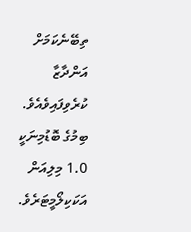ތިބޭނެކަމަށް އަންދާޒާ ކުރެވިފައިވެއެވެ. ބިމުގެ ބޮޑުމިނަކީ 1.0 މިލިއަން އަކަކިލޯމީޓަރެވެ.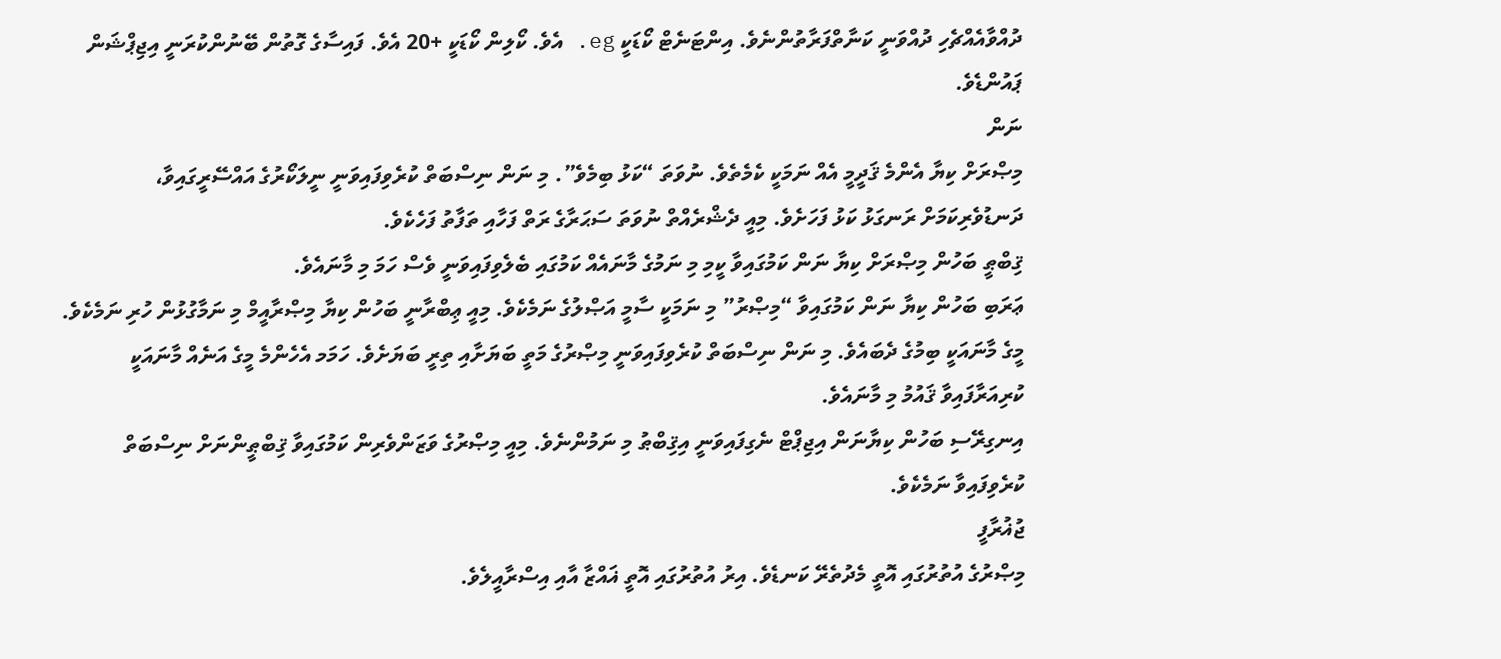ދުއްވާއެއްޗެހި ދުއްވަނީ ކަނާތްފަރާތުންނެވެ. އިންޓަނެޓް ކޯޑަކީ eg. އެވެ. ކޯލިން ކޯޑަކީ +20 އެވެ. ފައިސާގެ ގޮތުން ބޭނުންކުރަނީ އިޖިޕްޝަން ޕައުންޑެވެ.
ނަން
މިޞްރަށް ކިޔާ އެންމެ ޤަދީމީ އެއް ނަމަކީ ކެމެތެވެ. ނުވަތަ “ކަޅު ބިމެވެ”. މި ނަން ނިސްބަތް ކުރެވިފައިވަނީ ނީލަކޯރުގެ އައްސޭރީގައިވާ، ދަނޑުވެރިކަމަށް ރަނގަޅު ކަޅު ފަހަށެވެ. މިއީ ދެޝްރެއްތް ނުވަތަ ސަޙަރާގެ ރަތް ފަހާއި ތަފާތު ފަހެކެވެ.
ޤިބްޠީ ބަހުން މިޞްރަށް ކިޔާ ނަން ކަމުގައިވާ ކީމި މި ނަމުގެ މާނައެއް ކަމުގައި ބެލެވިފައިވަނީ ވެސް ހަމަ މި މާނައެވެ.
ޢަރަބި ބަހުން ކިޔާ ނަން ކަމުގައިވާ “މިޞްރު” މި ނަމަކީ ސާމީ އަޞްލުގެ ނަމެކެވެ. މިއީ ޢިބްރާނީ ބަހުން ކިޔާ މިޞްރާއީމް މި ނަމާގުޅުން ހުރި ނަމެކެވެ. މީގެ މާނައަކީ ބިމުގެ ދެބައެވެ. މި ނަން ނިސްބަތް ކުރެވިފައިވަނީ މިޞްރުގެ މަތީ ބަޔަށާއި ތިރީ ބަޔަށެވެ. ހަމަމ އެހެންމެ މީގެ އަނެއް މާނައަކީ ކުރިއަރާފައިވާ ޤައުމު މި މާނައެވެ.
އިނގިރޭސި ބަހުން ކިޔާނަން އިޖިޕްޓް ނެގިފައިވަނީ އިޤިބްޠު މި ނަމުންނެވެ. މިއީ މިޞްރުގެ ވަޒަންވެރިން ކަމުގައިވާ ޤިބްޠީންނަށް ނިސްބަތް ކުރެވިފައިވާ ނަމެކެވެ.
ޖުޣުރާފީ
މިޞްރުގެ އުތުރުގައި އޮތީ މެދުތެރޭ ކަނޑެވެ. އިރު އުތުރުގައި އޮތީ ޣައްޒާ އާއި އިސްރާއީލެވެ.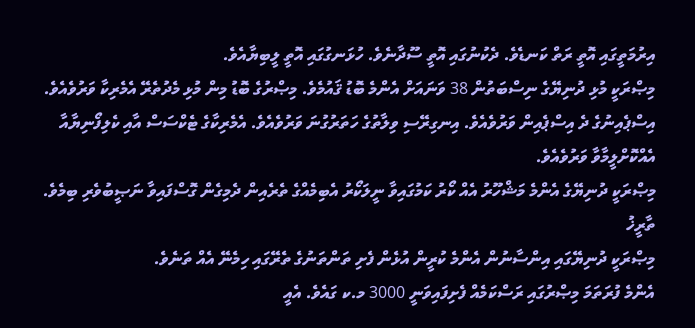އިރުމަތީގައި އޮތީ ރަތް ކަނޑެވެ. ދެކުނުގައި އޮތީ ސޫދާނެވެ. ހުޅަނގުގައި އޮތީ ލީބިޔާއެވެ.
މިޞްރަކީ މުޅި ދުނިޔޭގެ ނިސްބަތުން 38 ވަނައަށް އެންމެ ބޮޑު ޤައުމެވެ. މިޞްރުގެ ބޮޑު މިން މުޅި މެދުތެރޭ އެމެރިކާ ވަރުވެއެވެ. އިސްޕެއިނުގެ ދެ އިސްޕެއިން ވަރުވެއެވެ. އިނގިރޭސި ވިލާތުގެ ހަތަރުގުނަ ވަރުވެއެވެ. އެމެރިކާގެ ޓެކްސަސް އާއި ކެލިފޯނިޔާއާ އެއްކޮށްލީމާވާ ވަރުވެއެވެ.
މިޞްރަކީ ދުނިޔޭގެ އެންމެ މަޝްހޫރު އެއް ކޯރު ކަމުގައިވާ ނީލަކޯރު އެބިމެއްގެ ތެރެއިން ދެމިގެން ގޮސްފައިވާ ނަޞީބުވެރި ބިމެވެ.
ތާރީޚު
މިޞްރަކީ ދުނިޔޭގައި އިންސާނުން އެންމެ ކުރީން އުޅެން ފެށި ތަންތަނުގެ ތެރޭގައި ހިމެނޭ އެއް ތަނެވެ.
އެންމެ ފުރަތަމަ މިޞްރުގައި ރަސްކަމެއް ފެށިފައިވަނީ 3000 މ.ކ ގައެވެ. އެއީ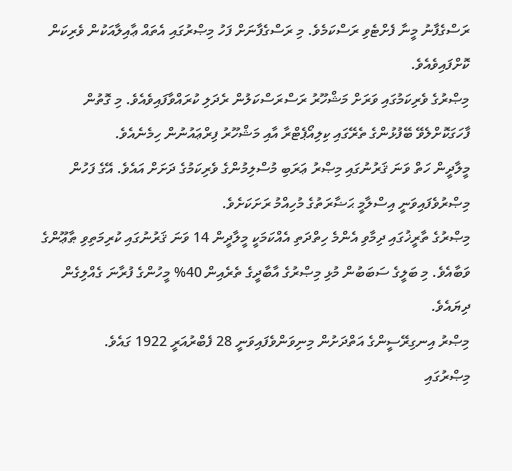ރަސްގެފާނު މީނާ ފެށްޓެވި ރަސްކަމެވެ. މި ރަސްގެފާނަށް ފަހު މިޞްރުގައި އެތައް ޢާއިލާއަކުން ވެރިކަން ކޮށްފައިވެއެވެ.
މިޞްރުގެ ވެރިކަމުގައި ވަރަށް މަޝްހޫރު ރަސްރަސްކަލުން ރެދަލި ކުރައްވާފައިވެއެވެ. މި ގޮތުން ފާހަގަކޮށްލެވޭ ބޭފުޅުންގެ ތެރޭގައި ކިލިއޯޕެޓްރާ އާއި މަޝްހޫރު ފިރްޢައުނުން ހިމެނެއެވެ.
މީލާދީން ހަތް ވަނަ ޤަރުނުގައި މިޞްރު ޢަރަބި މުސްލިމުންގެ ވެރިކަމުގެ ދަށަށް އައެވެ. އޭގެ ފަހުން މިޞްރުވެފައިވަނީ އިސްލާމީ ޙަޟާރަތުގެ މުހިއްމު ރަށަކަށެވެ.
މިޞްރުގެ ތާރީޚުގައި ދިމާވި އެންމެ ހިތްދަތި އެއްކަމަކީ މީލާދީން 14 ވަނަ ޤަރުނުގައި ކުރިމަތިވި ޠާޢޫންގެ ވަބާއެވެ. މި ބަލީގެ ސަބަބުން މުޅި މިޞްރުގެ އާބާދީގެ ތެރެއިން 40% މީހުންގެ ފުރާނަ ގެއްލިގެން ދިޔައެވެ.
މިޞްރު އިނގިރޭސީންގެ އަތްދަށުން މިނިވަންވެފައިވަނީ 28 ފެބްރުއަރީ 1922 ގައެވެ.
މިޞްރުގައި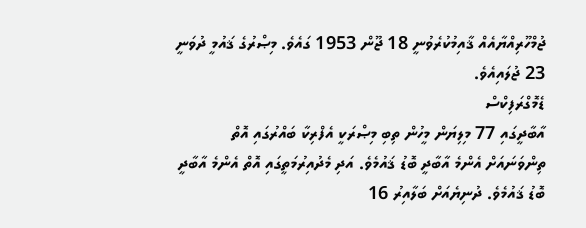ޖުމްހޫރިއްޔާއެއް ޤާއިމުކުރެވުނީ 18 ޖޫން 1953 ގައެވެ. މިޞްރުގެ ޤައުމީ ދުވަނީ 23 ޖުލައިއެވެ.
ޑެމޮގްރަފިކްސް
އާބާދީގައި 77 މިލިޔަން މީހުން ތިބި މިޞްރަކީ އެފްރިކާ ބައްރުގައި އޮތް ތިންވަނައަށް އެންމެ އާބާދީ ބޮޑު ޤައުމެވެ. އަދި މެދުއިރުމަތީގައި އޮތް އެންމެ އާބާދީ ބޮޑު ޤައުމެވެ. ދުނިޔެއަށް ބަލާއިރު 16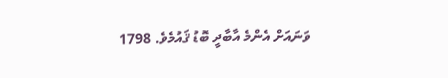ވަނައަށް އެންމެ އާބާދީ ބޮޑު ޤައުމެވެ. 1798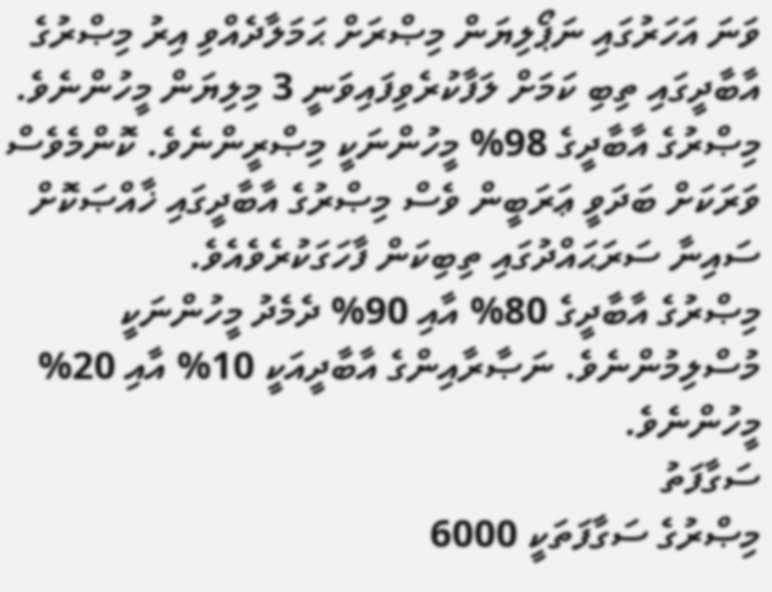ވަނަ އަހަރުގައި ނަޕޯލިޔަން މިޞްރަށް ޙަމަލާދެއްވި އިރު މިޞްރުގެ އާބާދީގައި ތިބި ކަމަށް ލަފާކުރެވިފައިވަނީ 3 މިލިޔަން މީހުންނެވެ.
މިޞްރުގެ އާބާދީގެ 98% މީހުންނަކީ މިޞްރީންނެވެ. ކޮންމެވެސް ވަރަކަށް ބަދަވީ ޢަރަބީން ވެސް މިޞްރުގެ އާބާދީގައި ޚާއްޞަކޮށް ސައިނާ ސަރަޙައްދުގައި ތިބިކަން ފާހަގަކުރެވެއެވެ.
މިޞްރުގެ އާބާދީގެ 80% އާއި 90% ދެމެދު މީހުންނަކީ މުސްލިމުންނެވެ. ނަޞާރާއިންގެ އާބާދީއަކީ 10% އާއި 20% މީހުންނެވެ.
ސަގާފަތު
މިޞްރުގެ ސަގާފަތަކީ 6000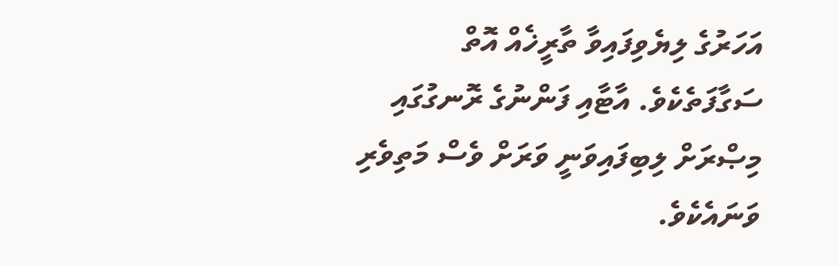އަހަރުގެ ލިޔެވިފައިވާ ތާރީޚެއް އޮތް ސަގާފަތެކެވެ. އާޓާއި ފަންނުގެ ރޮނގުގައި މިޞްރަށް ލިބިފައިވަނީ ވަރަށް ވެސް މަތިވެރި ވަނައެކެވެ.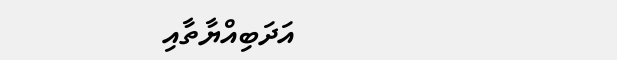އަދަބިއްޔާތާއި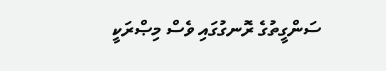ސަންގީތުގެ ރޮނގުގައި ވެސް މިޞްރަކީ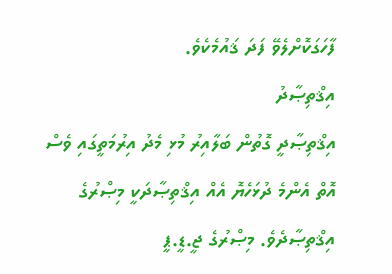ފާހަގަކޮށްލެވޭ ފަދަ ޤައުމެކެވެ.
އިޤްތިޞާދު
އިޤްތިޞާދީ ގޮތުން ބަލާއިރު މުޅި މެދު އިރުމަތީގައި ވެސް އޮތް އެންމެ ދުޅަހެޔޮ އެއް އިޤްތިޞާދަކީ މިޞްރުގެ އިޤްތިޞާދެވެ. މިޞްރުގެ ޖީ.ޑީ.ޕީ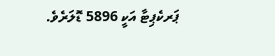ޕަރކެޕިޓާ އަކީ 5896 ޑޮލަރެވެ.